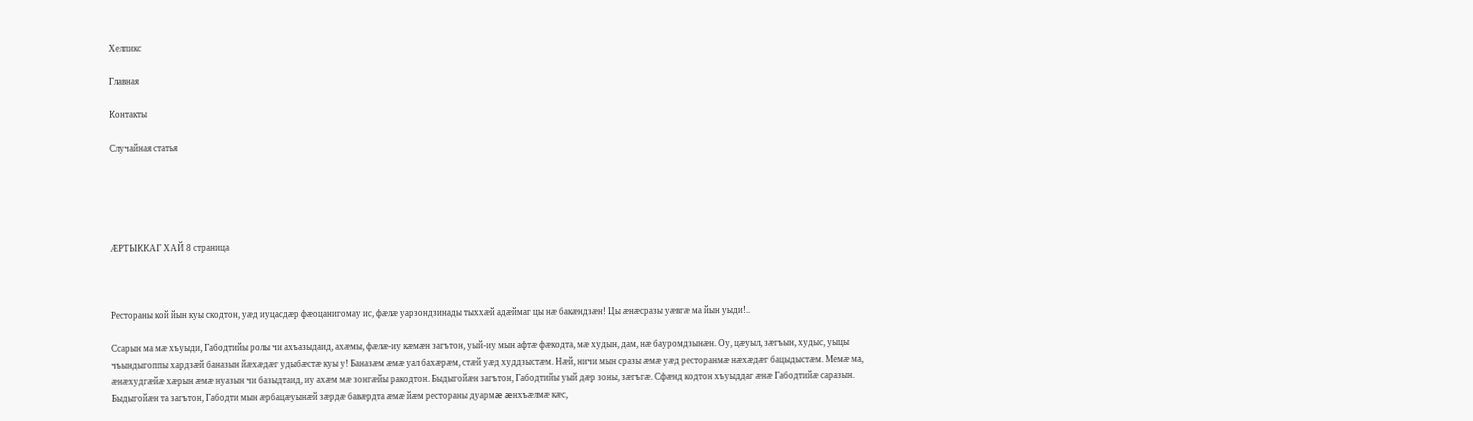Хелпикс

Главная

Контакты

Случайная статья





ÆРТЫККАГ ХАЙ 8 страница



Рестораны кой йын куы скодтон, уæд иуцасдæр фæоцанигомау ис, фæлæ уарзондзинады тыххæй адæймаг цы нæ бакæндзæн! Цы æнæсразы уæвгæ ма йын уыди!..

Ссарын ма мæ хъуыди, Габодтийы ролы чи ахъазыдаид, ахæмы, фæлæ-иу кæмæн загътон, уый-иу мын афтæ фæкодта, мæ худын, дам, нæ бауромдзынæн. Оу, цæуыл, зæгъын, худыс, уыцы чъындыгоппы хардзæй баназын йæхæдæг удыбæстæ куы у! Баназæм æмæ уал бахæрæм, стæй уæд худдзыстæм. Нæй, ничи мын сразы æмæ уæд ресторанмæ нæхæдæг бацыдыстæм. Мемæ ма, æнæхудгæйæ хæрын æмæ нуазын чи базыдтаид, иу ахæм мæ зонгæйы ракодтон. Быдыгойæн загътон, Габодтийы уый дæр зоны, зæгъгæ. Сфæнд кодтон хъуыддаг æнæ Габодтийæ саразын. Быдыгойæн та загътон, Габодти мын æрбацæуынæй зæрдæ бавæрдта æмæ йæм рестораны дуармæ æнхъæлмæ кæс,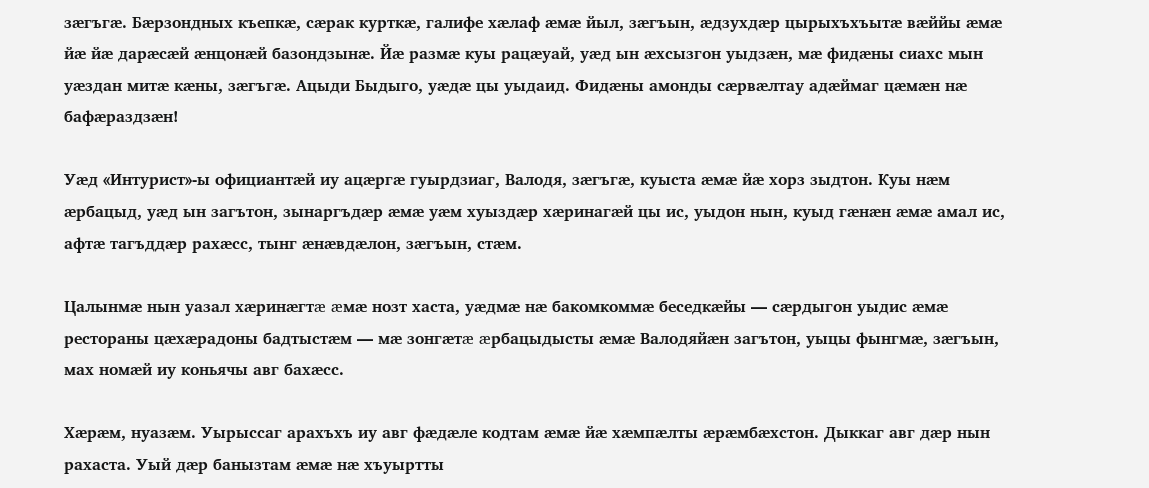зæгъгæ. Бæрзондных къепкæ, сæрак курткæ, галифе хæлаф æмæ йыл, зæгъын, æдзухдæр цырыхъхъытæ вæййы æмæ йæ йæ дарæсæй æнцонæй базондзынæ. Йæ размæ куы рацæуай, уæд ын æхсызгон уыдзæн, мæ фидæны сиахс мын уæздан митæ кæны, зæгъгæ. Ацыди Быдыго, уæдæ цы уыдаид. Фидæны амонды сæрвæлтау адæймаг цæмæн нæ бафæраздзæн!

Уæд «Интурист»-ы официантæй иу ацæргæ гуырдзиаг, Валодя, зæгъгæ, куыста æмæ йæ хорз зыдтон. Куы нæм æрбацыд, уæд ын загътон, зынаргъдæр æмæ уæм хуыздæр хæринагæй цы ис, уыдон нын, куыд гæнæн æмæ амал ис, афтæ тагъддæр рахæсс, тынг æнæвдæлон, зæгъын, стæм.

Цалынмæ нын уазал хæринæгтæ æмæ нозт хаста, уæдмæ нæ бакомкоммæ беседкæйы — сæрдыгон уыдис æмæ рестораны цæхæрадоны бадтыстæм — мæ зонгæтæ æрбацыдысты æмæ Валодяйæн загътон, уыцы фынгмæ, зæгъын, мах номæй иу коньячы авг бахæсс.

Хæрæм, нуазæм. Уырыссаг арахъхъ иу авг фæдæле кодтам æмæ йæ хæмпæлты æрæмбæхстон. Дыккаг авг дæр нын рахаста. Уый дæр банызтам æмæ нæ хъуыртты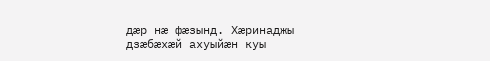дæр нæ фæзынд. Хæринаджы дзæбæхæй ахуыйæн куы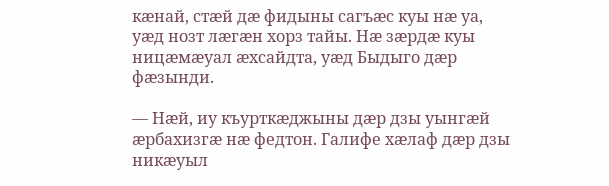кæнай, стæй дæ фидыны сагъæс куы нæ уа, уæд нозт лæгæн хорз тайы. Нæ зæрдæ куы ницæмæуал æхсайдта, уæд Быдыго дæр фæзынди.

— Нæй, иу къурткæджыны дæр дзы уынгæй æрбахизгæ нæ федтон. Галифе хæлаф дæр дзы никæуыл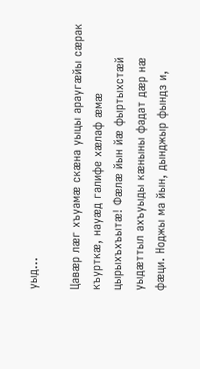уыд...

Цавæр лæг хъуамæ скæна уыцы араугæйы сæрак къурткæ, науæд галифе хæлаф æмæ цырыхъхъытæ! Фæлæ йын йæ фыртыхстæй уыдæттыл ахъуыды кæныны фадат дæр нæ фæци. Ноджы ма йын, дынджыр фындз и,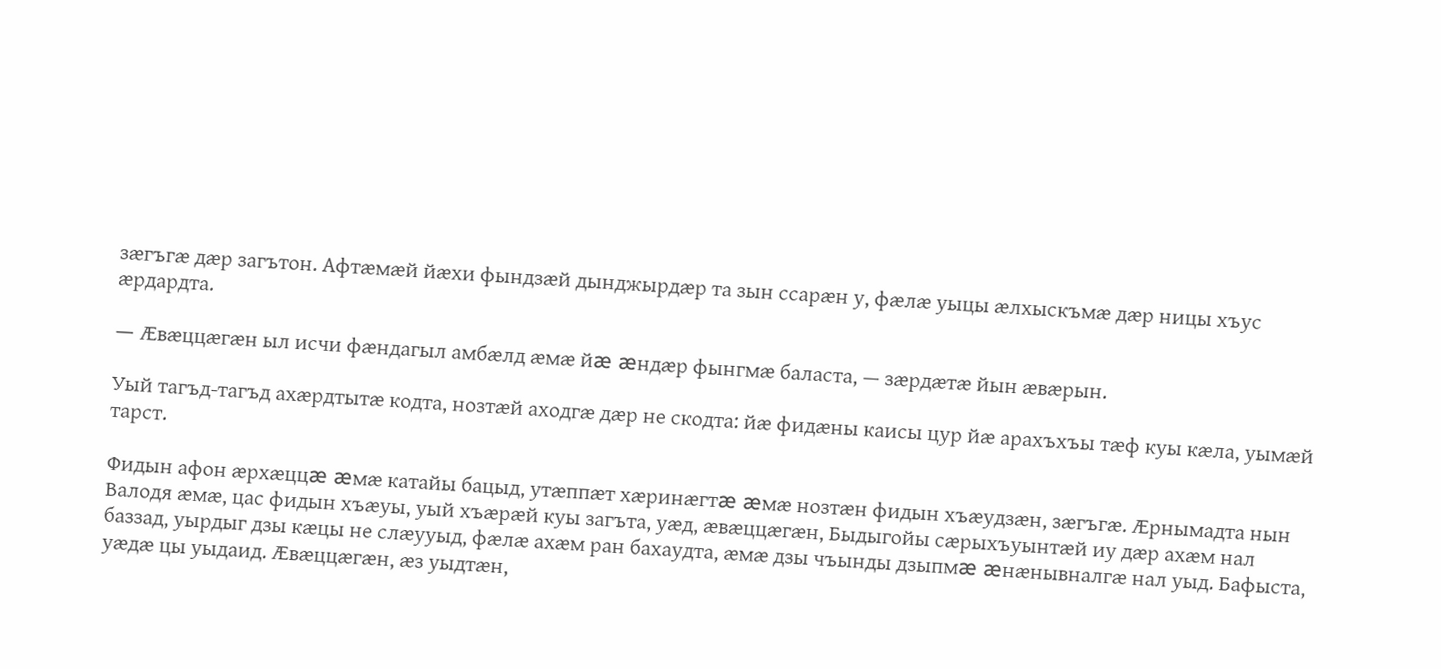зæгъгæ дæр загътон. Афтæмæй йæхи фындзæй дынджырдæр та зын ссарæн у, фæлæ уыцы æлхыскъмæ дæр ницы хъус æрдардта.

— Æвæццæгæн ыл исчи фæндагыл амбæлд æмæ йæ æндæр фынгмæ баласта, — зæрдæтæ йын æвæрын.

Уый тагъд-тагъд ахæрдтытæ кодта, нозтæй аходгæ дæр не скодта: йæ фидæны каисы цур йæ арахъхъы тæф куы кæла, уымæй тарст.

Фидын афон æрхæццæ æмæ катайы бацыд, утæппæт хæринæгтæ æмæ нозтæн фидын хъæудзæн, зæгъгæ. Æрнымадта нын Валодя æмæ, цас фидын хъæуы, уый хъæрæй куы загъта, уæд, æвæццæгæн, Быдыгойы сæрыхъуынтæй иу дæр ахæм нал баззад, уырдыг дзы кæцы не слæууыд, фæлæ ахæм ран бахаудта, æмæ дзы чъынды дзыпмæ æнæнывналгæ нал уыд. Бафыста, уæдæ цы уыдаид. Æвæццæгæн, æз уыдтæн,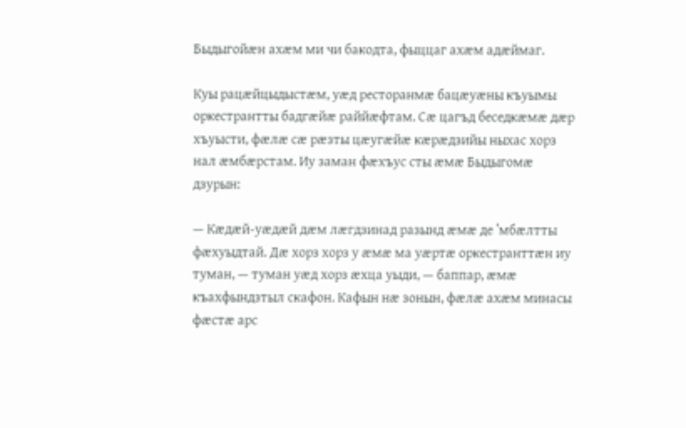Быдыгойæн ахæм ми чи бакодта, фыццаг ахæм адæймаг.

Куы рацæйцыдыстæм, уæд ресторанмæ бацæуæны къуымы оркестрантты бадгæйæ раййæфтам. Сæ цагъд беседкæмæ дæр хъуысти, фæлæ сæ рæзты цæугæйæ кæрæдзийы ныхас хорз нал æмбæрстам. Иу заман фæхъус сты æмæ Быдыгомæ дзурын:

— Кæдæй-уæдæй дæм лæгдзинад разынд æмæ де ’мбæлтты фæхуыдтай. Дæ хорз хорз у æмæ ма уæртæ оркестранттæн иу туман, — туман уæд хорз æхца уыди, — баппар, æмæ къахфындзтыл скафон. Кафын нæ зонын, фæлæ ахæм минасы фæстæ арс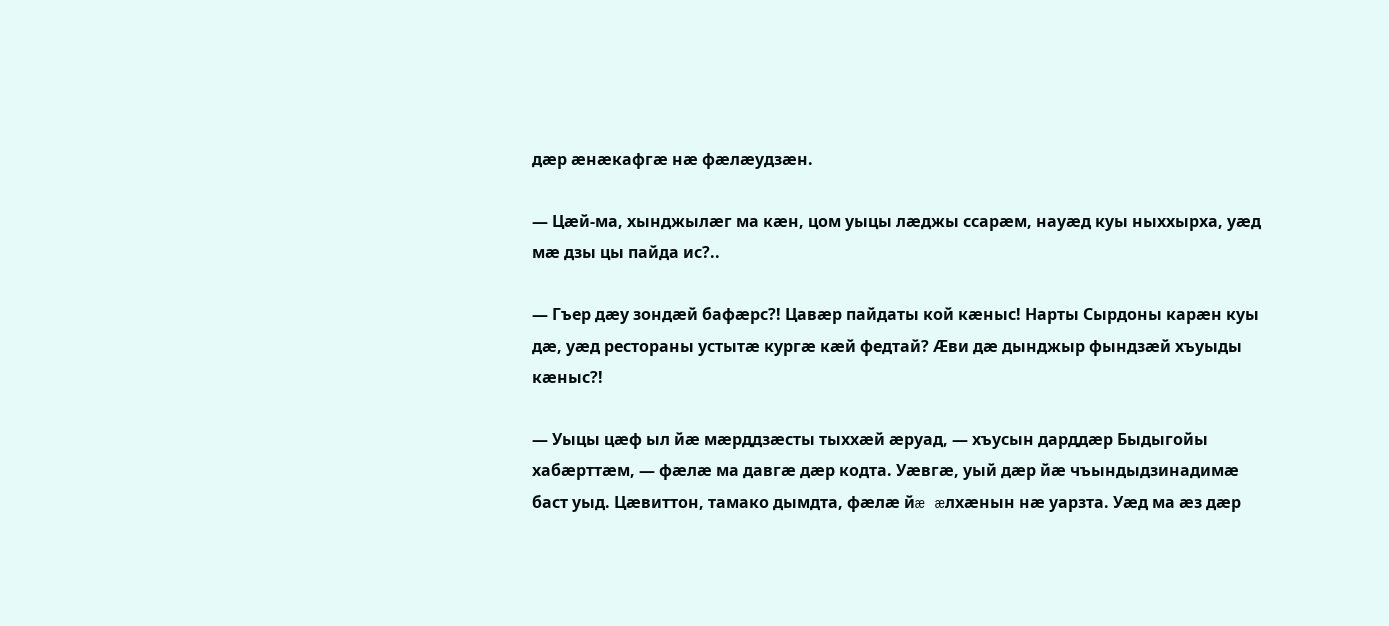дæр æнæкафгæ нæ фæлæудзæн.

— Цæй-ма, хынджылæг ма кæн, цом уыцы лæджы ссарæм, науæд куы ныххырха, уæд мæ дзы цы пайда ис?..

— Гъер дæу зондæй бафæрс?! Цавæр пайдаты кой кæныс! Нарты Сырдоны карæн куы дæ, уæд рестораны устытæ кургæ кæй федтай? Æви дæ дынджыр фындзæй хъуыды кæныс?!

— Уыцы цæф ыл йæ мæрддзæсты тыххæй æруад, — хъусын дарддæр Быдыгойы хабæрттæм, — фæлæ ма давгæ дæр кодта. Уæвгæ, уый дæр йæ чъындыдзинадимæ баст уыд. Цæвиттон, тамако дымдта, фæлæ йæ æлхæнын нæ уарзта. Уæд ма æз дæр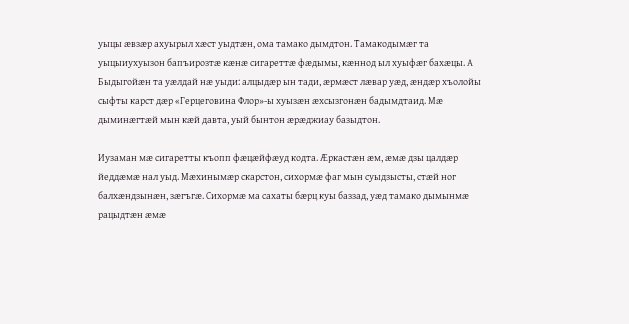уыцы æвзæр ахуырыл хæст уыдтæн, ома тамако дымдтон. Тамакодымæг та уыцыиухуызон бапъирозтæ кæнæ сигареттæ фæдымы, кæннод ыл хуыфæг бахæцы. А Быдыгойæн та уæлдай нæ уыди: алцыдæр ын тади, æрмæст лæвар уæд, æндæр хъолойы сыфты карст дæр «Герцеговина Флор»-ы хуызæн æхсызгонæн бадымдтаид. Мæ дыминæгтæй мын кæй давта, уый бынтон æрæджиау базыдтон.

Иузаман мæ сигаретты къопп фæцæйфæуд кодта. Æркастæн æм, æмæ дзы цалдæр йеддæмæ нал уыд. Мæхинымæр скарстон, сихормæ фаг мын суыдзысты, стæй ног балхæндзынæн, зæгъгæ. Сихормæ ма сахаты бæрц куы баззад, уæд тамако дымынмæ рацыдтæн æмæ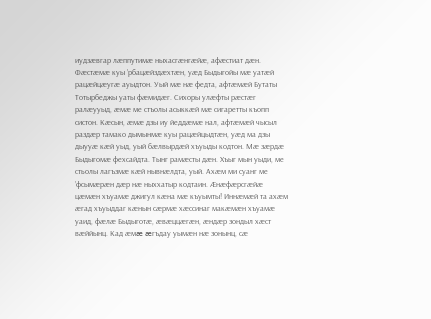иудзæвгар лæппутимæ ныхасгæнгæйæ, афæстиат дæн. Фæстæмæ куы ’рбацæйздæхтæн, уæд Быдыгойы мæ уатæй рацæйцæугæ ауыдтон. Уый мæ нæ федта, афтæмæй Бутаты Тотырбеджы уаты фæмидæг. Сихоры улæфты рæстæг ралæууыд, æмæ ме стъолы асыккæй мæ сигаретты къопп систон. Кæсын, æмæ дзы иу йеддæмæ нал, афтæмæй чысыл раздæр тамако дымынмæ куы рацæйцыдтæн, уæд ма дзы дыууæ кæй уыд, уый бæлвырдæй хъуыды кодтон. Мæ зæрдæ Быдыгомæ фехсайдта. Тынг рамæсты дæн. Хъыг мын уыди, ме стьолы лагъзмæ кæй нывнæлдта, уый. Ахæм ми суанг ме ’фсымæрæн дæр нæ ныххатыр кодтаин. Æнæфæрсгæйæ цæмæн хъуамæ джигул кæна мæ къуымты! Иннæмæй та ахæм æгад хъуыддаг кæнын сæрмæ хæссинаг макæмæн хъуамæ уаид, фæлæ Быдыготæ, æвæццæгæн, æндæр зондыл хæст вæййынц. Кад æмæ æгъдау уымæн нæ зонынц, сæ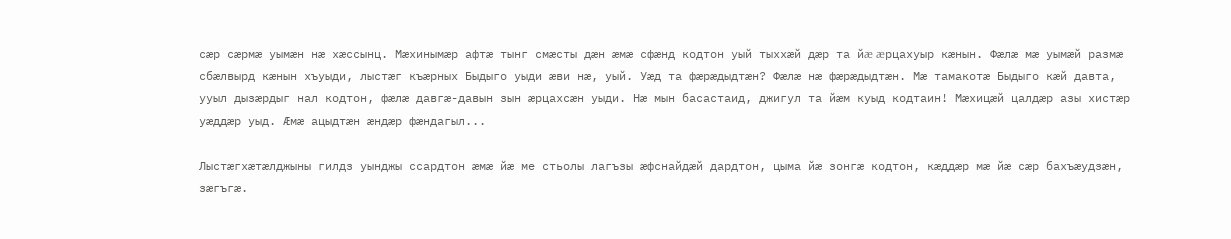сæр сæрмæ уымæн нæ хæссынц. Мæхинымæр афтæ тынг смæсты дæн æмæ сфæнд кодтон уый тыххæй дæр та йæ æрцахуыр кæнын. Фæлæ мæ уымæй размæ сбæлвырд кæнын хъуыди, лыстæг къæрных Быдыго уыди æви нæ, уый. Уæд та фæрæдыдтæн? Фæлæ нæ фæрæдыдтæн. Мæ тамакотæ Быдыго кæй давта, ууыл дызæрдыг нал кодтон, фæлæ давгæ-давын зын æрцахсæн уыди. Нæ мын басастаид, джигул та йæм куыд кодтаин! Мæхицæй цалдæр азы хистæр уæддæр уыд. Æмæ ацыдтæн æндæр фæндагыл...

Лыстæгхæтæлджыны гилдз уынджы ссардтон æмæ йæ ме стьолы лагъзы æфснайдæй дардтон, цыма йæ зонгæ кодтон, кæддæр мæ йæ сæр бахъæудзæн, зæгъгæ.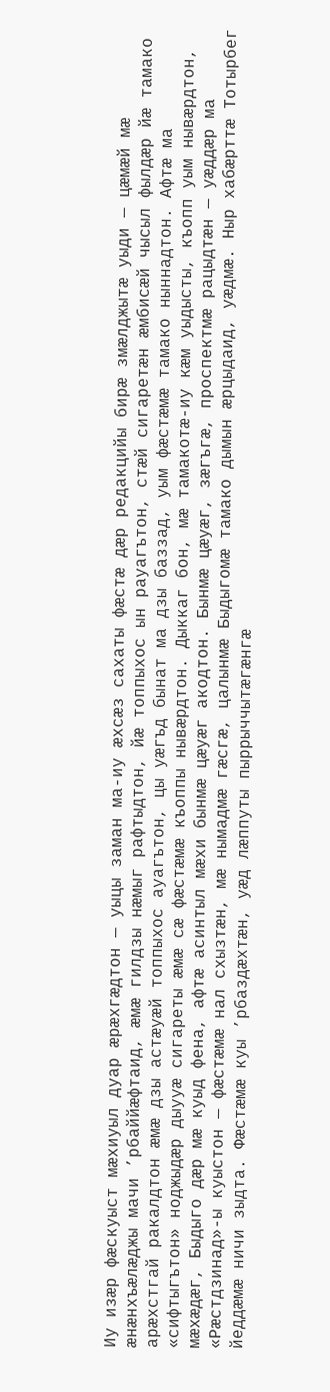Иу изæр фæскуыст мæхиуыл дуар æрæхгæдтон — уыцы заман ма-иу æхсæз сахаты фæстæ дæр редакцийы бирæ змæлджытæ уыди — цæмæй мæ æнæнхъæлæджы мачи ’рбаййæфтаид, æмæ гилдзы нæмыг рафтыдтон, йæ топпыхос ын рауагътон, стæй сигаретæн æмбисæй чысыл фылдæр йæ тамако арæхстгай ракалдтон æмæ дзы астæуæй топпыхос ауагътон, цы уæгъд бынат ма дзы баззад, уым фæстæмæ тамако ныннадтон. Афтæ ма «сифтыгътон» ноджыдæр дыууæ сигареты æмæ сæ фæстæмæ къоппы нывæрдтон. Дыккаг бон, мæ тамакотæ-иу кæм уыдысты, къопп уым нывæрдтон, мæхæдæг, Быдыго дæр мæ куыд фена, афтæ асинтыл мæхи бынмæ цæуæг акодтон. Бынмæ цæуæг, зæгъгæ, проспектмæ рацыдтæн — уæддæр ма «Рæстдзинад»-ы куыстон — фæстæмæ нал схызтæн, мæ нымадмæ гæсгæ, цалынмæ Быдыгомæ тамако дымын æрцыдаид, уæдмæ. Ныр хабæрттæ Тотырбег йеддæмæ ничи зыдта. Фæстæмæ куы ’рбаздæхтæн, уæд лæппуты пыррыччытæгæнгæ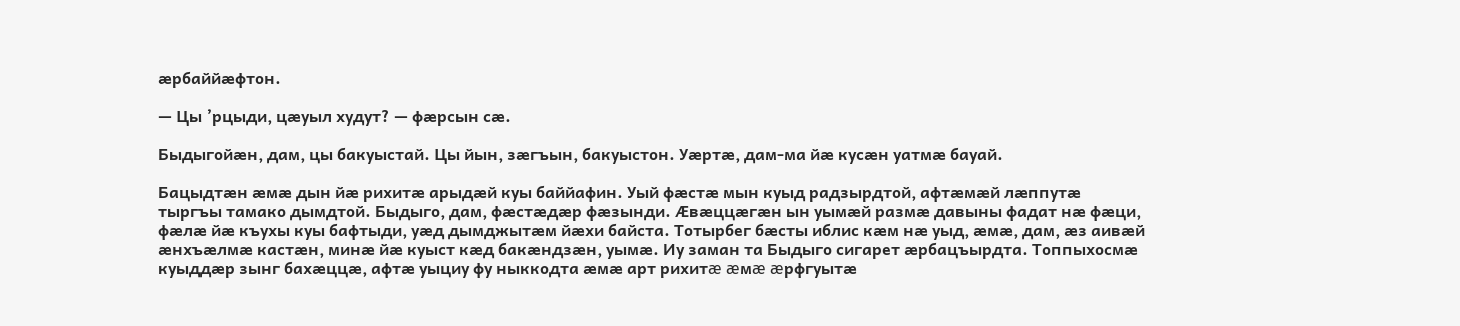æрбаййæфтон.

— Цы ’рцыди, цæуыл худут? — фæрсын сæ.

Быдыгойæн, дам, цы бакуыстай. Цы йын, зæгъын, бакуыстон. Уæртæ, дам-ма йæ кусæн уатмæ бауай.

Бацыдтæн æмæ дын йæ рихитæ арыдæй куы баййафин. Уый фæстæ мын куыд радзырдтой, афтæмæй лæппутæ тыргъы тамако дымдтой. Быдыго, дам, фæстæдæр фæзынди. Æвæццæгæн ын уымæй размæ давыны фадат нæ фæци, фæлæ йæ къухы куы бафтыди, уæд дымджытæм йæхи байста. Тотырбег бæсты иблис кæм нæ уыд, æмæ, дам, æз аивæй æнхъæлмæ кастæн, минæ йæ куыст кæд бакæндзæн, уымæ. Иу заман та Быдыго сигарет æрбацъырдта. Топпыхосмæ куыддæр зынг бахæццæ, афтæ уыциу фу ныккодта æмæ арт рихитæ æмæ æрфгуытæ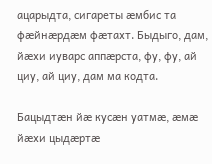ацарыдта, сигареты æмбис та фæйнæрдæм фæтахт. Быдыго, дам, йæхи иуварс аппæрста, фу, фу, ай циу, ай циу, дам ма кодта.

Бацыдтæн йæ кусæн уатмæ, æмæ йæхи цыдæртæ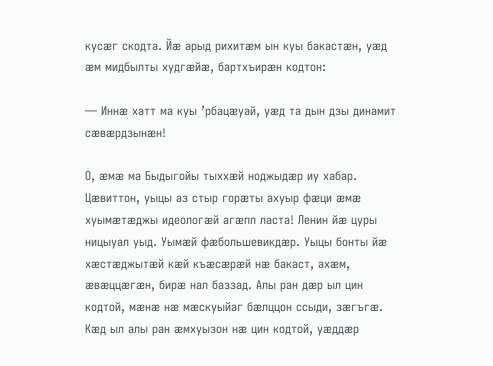кусæг скодта. Йæ арыд рихитæм ын куы бакастæн, уæд æм мидбылты худгæйæ, бартхъирæн кодтон:

— Иннæ хатт ма куы ’рбацæуай, уæд та дын дзы динамит сæвæрдзынæн!

О, æмæ ма Быдыгойы тыххæй ноджыдæр иу хабар. Цæвиттон, уыцы аз стыр горæты ахуыр фæци æмæ хуымæтæджы идеологæй агæпп ласта! Ленин йæ цуры ницыуал уыд. Уымæй фæбольшевикдæр. Уыцы бонты йæ хæстæджытæй кæй къæсæрæй нæ бакаст, ахæм, æвæццæгæн, бирæ нал баззад. Алы ран дæр ыл цин кодтой, мæнæ нæ мæскуыйаг бæлццон ссыди, зæгъгæ. Кæд ыл алы ран æмхуызон нæ цин кодтой, уæддæр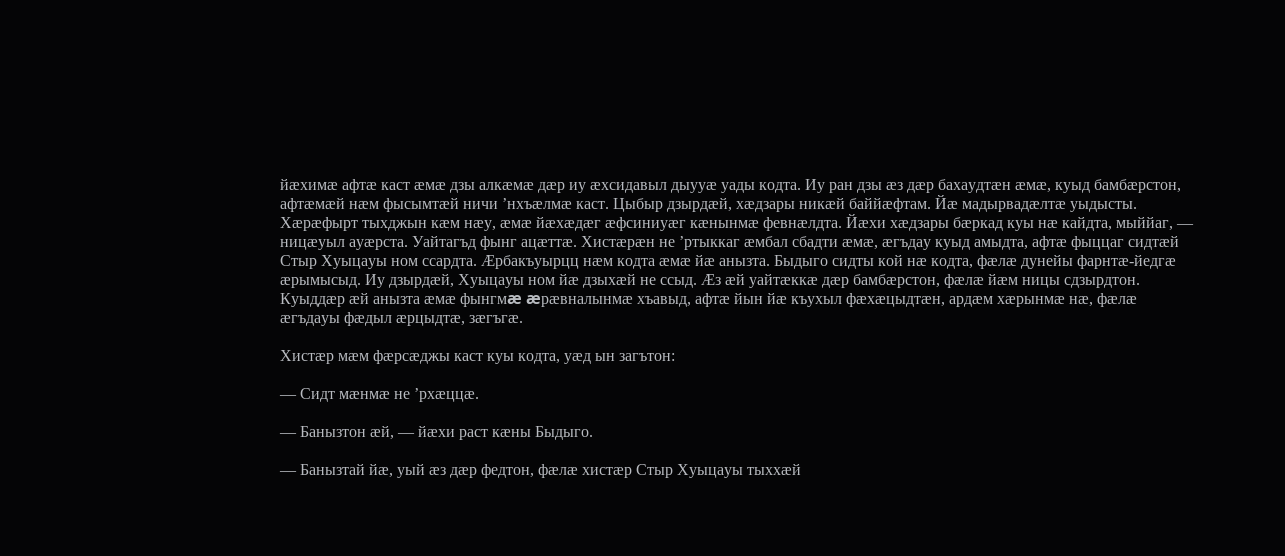йæхимæ афтæ каст æмæ дзы алкæмæ дæр иу æхсидавыл дыууæ уады кодта. Иу ран дзы æз дæр бахаудтæн æмæ, куыд бамбæрстон, афтæмæй нæм фысымтæй ничи ’нхъæлмæ каст. Цыбыр дзырдæй, хæдзары никæй баййæфтам. Йæ мадырвадæлтæ уыдысты. Хæрæфырт тыхджын кæм нæу, æмæ йæхæдæг æфсиниуæг кæнынмæ февнæлдта. Йæхи хæдзары бæркад куы нæ кайдта, мыййаг, — ницæуыл ауæрста. Уайтагъд фынг ацæттæ. Хистæрæн не ’ртыккаг æмбал сбадти æмæ, æгъдау куыд амыдта, афтæ фыццаг сидтæй Стыр Хуыцауы ном ссардта. Æрбакъуырцц нæм кодта æмæ йæ анызта. Быдыго сидты кой нæ кодта, фæлæ дунейы фарнтæ-йедгæ æрымысыд. Иу дзырдæй, Хуыцауы ном йæ дзыхæй не ссыд. Æз æй уайтæккæ дæр бамбæрстон, фæлæ йæм ницы сдзырдтон. Куыддæр æй анызта æмæ фынгмæ æрæвналынмæ хъавыд, афтæ йын йæ къухыл фæхæцыдтæн, ардæм хæрынмæ нæ, фæлæ æгъдауы фæдыл æрцыдтæ, зæгъгæ.

Хистæр мæм фæрсæджы каст куы кодта, уæд ын загътон:

— Сидт мæнмæ не ’рхæццæ.

— Банызтон æй, — йæхи раст кæны Быдыго.

— Банызтай йæ, уый æз дæр федтон, фæлæ хистæр Стыр Хуыцауы тыххæй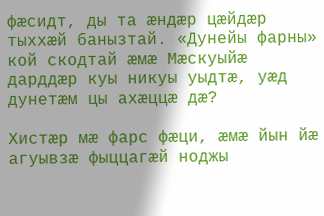фæсидт, ды та æндæр цæйдæр тыххæй банызтай. «Дунейы фарны» кой скодтай æмæ Мæскуыйæ дарддæр куы никуы уыдтæ, уæд дунетæм цы ахæццæ дæ?

Хистæр мæ фарс фæци, æмæ йын йæ агуывзæ фыццагæй ноджы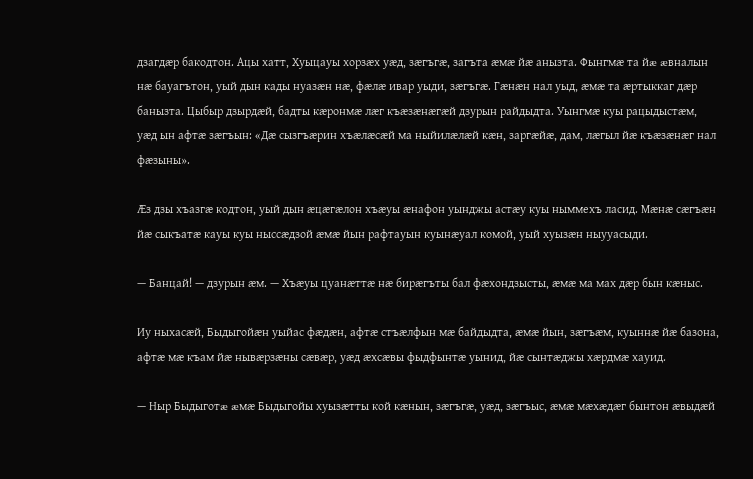дзагдæр бакодтон. Ацы хатт, Хуыцауы хорзæх уæд, зæгъгæ, загъта æмæ йæ анызта. Фынгмæ та йæ æвналын нæ бауагътон, уый дын кады нуазæн нæ, фæлæ ивар уыди, зæгъгæ. Гæнæн нал уыд, æмæ та æртыккаг дæр банызта. Цыбыр дзырдæй, бадты кæронмæ лæг къæзæнæгæй дзурын райдыдта. Уынгмæ куы рацыдыстæм, уæд ын афтæ зæгъын: «Дæ сызгъæрин хъæлæсæй ма ныйилæлæй кæн, заргæйæ, дам, лæгыл йæ къæзæнæг нал фæзыны».

Æз дзы хъазгæ кодтон, уый дын æцæгæлон хъæуы æнафон уынджы астæу куы ныммехъ ласид. Мæнæ сæгъæн йæ сыкъатæ кауы куы ныссæдзой æмæ йын рафтауын куынæуал комой, уый хуызæн ныууасыди.

— Банцай! — дзурын æм. — Хъæуы цуанæттæ нæ бирæгъты бал фæхондзысты, æмæ ма мах дæр бын кæныс.

Иу ныхасæй, Быдыгойæн уыйас фæдæн, афтæ стъæлфын мæ байдыдта, æмæ йын, зæгъæм, куыннæ йæ базона, афтæ мæ къам йæ нывæрзæны сæвæр, уæд æхсæвы фыдфынтæ уынид, йæ сынтæджы хæрдмæ хауид.

— Ныр Быдыготæ æмæ Быдыгойы хуызæтты кой кæнын, зæгъгæ, уæд, зæгъыс, æмæ мæхæдæг бынтон æвыдæй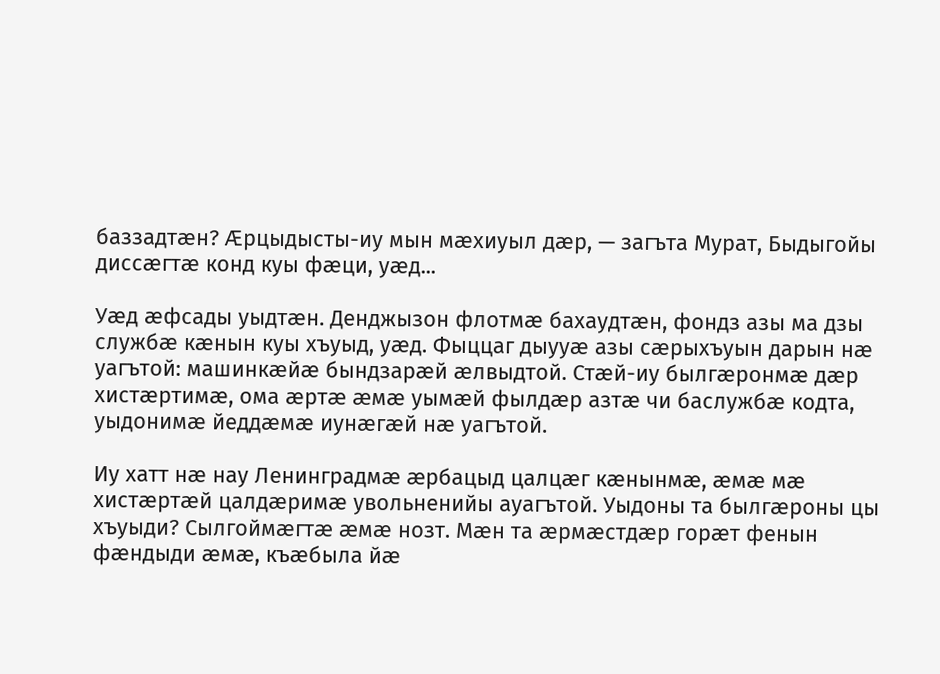баззадтæн? Æрцыдысты-иу мын мæхиуыл дæр, — загъта Мурат, Быдыгойы диссæгтæ конд куы фæци, уæд...

Уæд æфсады уыдтæн. Денджызон флотмæ бахаудтæн, фондз азы ма дзы службæ кæнын куы хъуыд, уæд. Фыццаг дыууæ азы сæрыхъуын дарын нæ уагътой: машинкæйæ бындзарæй æлвыдтой. Стæй-иу былгæронмæ дæр хистæртимæ, ома æртæ æмæ уымæй фылдæр азтæ чи баслужбæ кодта, уыдонимæ йеддæмæ иунæгæй нæ уагътой.

Иу хатт нæ нау Ленинградмæ æрбацыд цалцæг кæнынмæ, æмæ мæ хистæртæй цалдæримæ увольненийы ауагътой. Уыдоны та былгæроны цы хъуыди? Сылгоймæгтæ æмæ нозт. Мæн та æрмæстдæр горæт фенын фæндыди æмæ, къæбыла йæ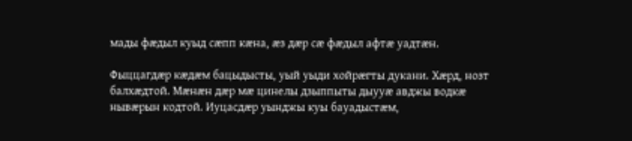мады фæдыл куыд сæпп кæна, æз дæр сæ фæдыл афтæ уадтæн.

Фыццагдæр кæдæм бацыдысты, уый уыди хойрæгты дукани. Хæрд, нозт балхæдтой. Мæнæн дæр мæ цинелы дзыппыты дыууæ авджы водкæ нывæрын кодтой. Иуцасдæр уынджы куы бауадыстæм,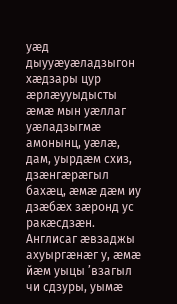уæд дыууæуæладзыгон хæдзары цур æрлæууыдысты æмæ мын уæллаг уæладзыгмæ амонынц, уæлæ, дам, уырдæм схиз, дзæнгæрæгыл бахæц, æмæ дæм иу дзæбæх зæронд ус ракæсдзæн. Англисаг æвзаджы ахуыргæнæг у, æмæ йæм уыцы ’взагыл чи сдзуры, уымæ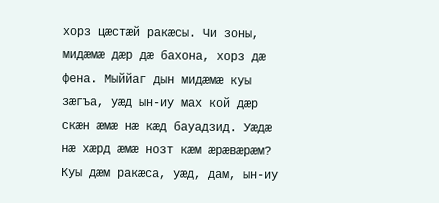хорз цæстæй ракæсы. Чи зоны, мидæмæ дæр дæ бахона, хорз дæ фена. Мыййаг дын мидæмæ куы зæгъа, уæд ын-иу мах кой дæр скæн æмæ нæ кæд бауадзид. Уæдæ нæ хæрд æмæ нозт кæм æрæвæрæм? Куы дæм ракæса, уæд, дам, ын-иу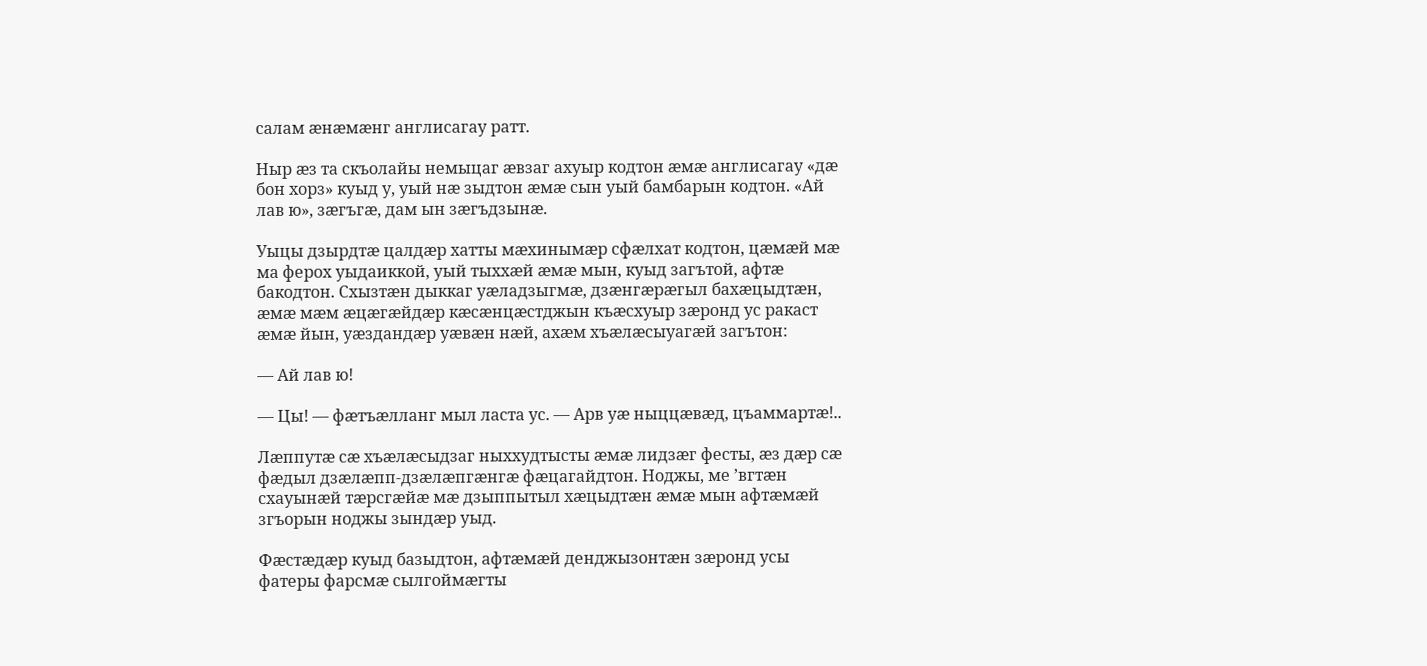салам æнæмæнг англисагау ратт.

Ныр æз та скъолайы немыцаг æвзаг ахуыр кодтон æмæ англисагау «дæ бон хорз» куыд у, уый нæ зыдтон æмæ сын уый бамбарын кодтон. «Ай лав ю», зæгъгæ, дам ын зæгъдзынæ.

Уыцы дзырдтæ цалдæр хатты мæхинымæр сфæлхат кодтон, цæмæй мæ ма ферох уыдаиккой, уый тыххæй æмæ мын, куыд загътой, афтæ бакодтон. Схызтæн дыккаг уæладзыгмæ, дзæнгæрæгыл бахæцыдтæн, æмæ мæм æцæгæйдæр кæсæнцæстджын къæсхуыр зæронд ус ракаст æмæ йын, уæздандæр уæвæн нæй, ахæм хъæлæсыуагæй загътон:

— Ай лав ю!

— Цы! — фæтъæлланг мыл ласта ус. — Арв уæ ныццæвæд, цъаммартæ!..

Лæппутæ сæ хъæлæсыдзаг ныххудтысты æмæ лидзæг фесты, æз дæр сæ фæдыл дзæлæпп-дзæлæпгæнгæ фæцагайдтон. Ноджы, ме ’вгтæн схауынæй тæрсгæйæ мæ дзыппытыл хæцыдтæн æмæ мын афтæмæй згъорын ноджы зындæр уыд.

Фæстæдæр куыд базыдтон, афтæмæй денджызонтæн зæронд усы фатеры фарсмæ сылгоймæгты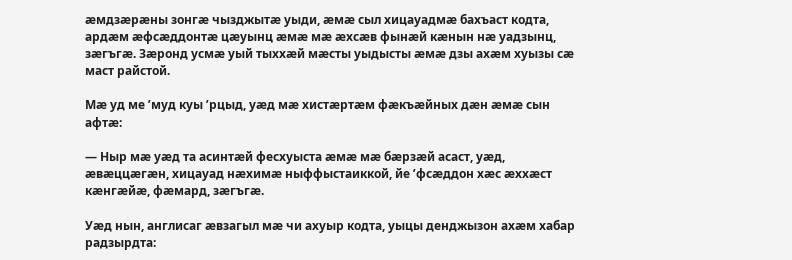æмдзæрæны зонгæ чызджытæ уыди, æмæ сыл хицауадмæ бахъаст кодта, ардæм æфсæддонтæ цæуынц æмæ мæ æхсæв фынæй кæнын нæ уадзынц, зæгъгæ. Зæронд усмæ уый тыххæй мæсты уыдысты æмæ дзы ахæм хуызы сæ маст райстой.

Мæ уд ме ’муд куы ’рцыд, уæд мæ хистæртæм фæкъæйных дæн æмæ сын афтæ:

— Ныр мæ уæд та асинтæй фесхуыста æмæ мæ бæрзæй асаст, уæд, æвæццæгæн, хицауад нæхимæ ныффыстаиккой, йе ’фсæддон хæс æххæст кæнгæйæ, фæмард, зæгъгæ.

Уæд нын, англисаг æвзагыл мæ чи ахуыр кодта, уыцы денджызон ахæм хабар радзырдта: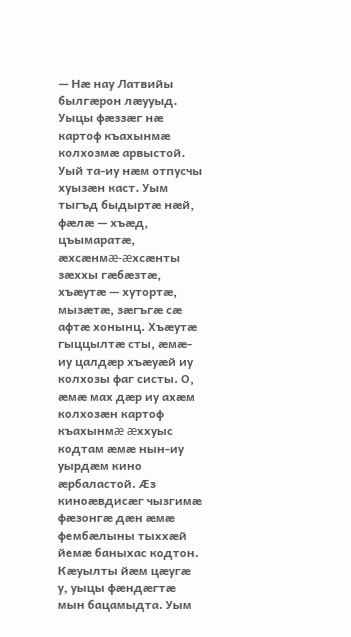— Нæ нау Латвийы былгæрон лæууыд. Уыцы фæззæг нæ картоф къахынмæ колхозмæ арвыстой. Уый та-иу нæм отпусчы хуызæн каст. Уым тыгъд быдыртæ нæй, фæлæ — хъæд, цъымаратæ, æхсæнмæ-æхсæнты зæххы гæбæзтæ, хъæутæ — хутортæ, мызæтæ, зæгъгæ сæ афтæ хонынц. Хъæутæ гыццылтæ сты, æмæ-иу цалдæр хъæуæй иу колхозы фаг систы. О, æмæ мах дæр иу ахæм колхозæн картоф къахынмæ æххуыс кодтам æмæ нын-иу уырдæм кино æрбаластой. Æз киноæвдисæг чызгимæ фæзонгæ дæн æмæ фембæлыны тыххæй йемæ баныхас кодтон. Кæуылты йæм цæугæ у, уыцы фæндæгтæ мын бацамыдта. Уым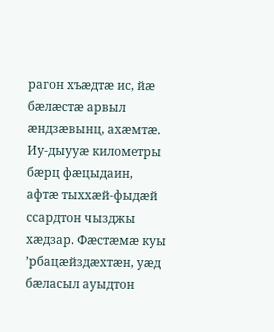рагон хъæдтæ ис, йæ бæлæстæ арвыл æндзæвынц, ахæмтæ. Иу-дыууæ километры бæрц фæцыдаин, афтæ тыххæй-фыдæй ссардтон чызджы хæдзар. Фæстæмæ куы ’рбацæйздæхтæн, уæд бæласыл ауыдтон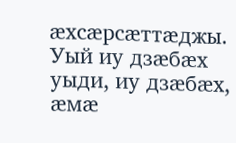æхсæрсæттæджы. Уый иу дзæбæх уыди, иу дзæбæх, æмæ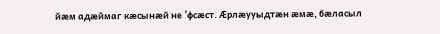йæм адæймаг кæсынæй не ’фсæст. Æрлæууыдтæн æмæ, бæласыл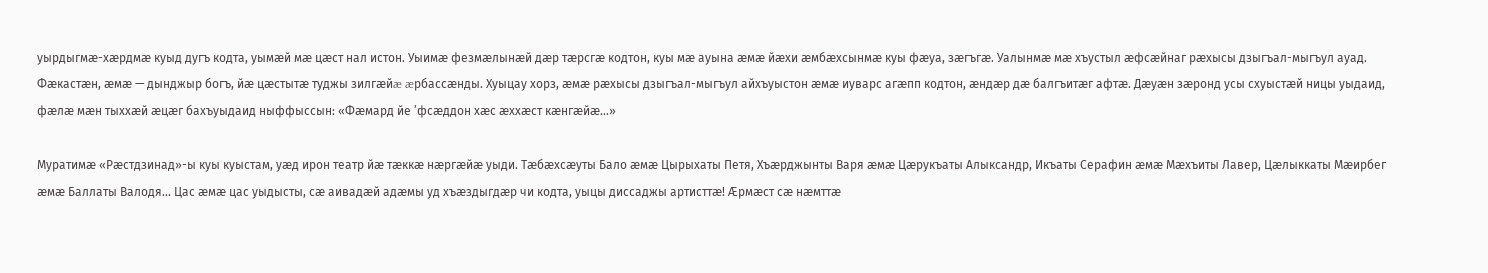уырдыгмæ-хæрдмæ куыд дугъ кодта, уымæй мæ цæст нал истон. Уыимæ фезмæлынæй дæр тæрсгæ кодтон, куы мæ ауына æмæ йæхи æмбæхсынмæ куы фæуа, зæгъгæ. Уалынмæ мæ хъустыл æфсæйнаг рæхысы дзыгъал-мыгъул ауад. Фæкастæн, æмæ — дынджыр богъ, йæ цæстытæ туджы зилгæйæ æрбассæнды. Хуыцау хорз, æмæ рæхысы дзыгъал-мыгъул айхъуыстон æмæ иуварс агæпп кодтон, æндæр дæ балгъитæг афтæ. Дæуæн зæронд усы схуыстæй ницы уыдаид, фæлæ мæн тыххæй æцæг бахъуыдаид ныффыссын: «Фæмард йе ’фсæддон хæс æххæст кæнгæйæ...»

Муратимæ «Рæстдзинад»-ы куы куыстам, уæд ирон театр йæ тæккæ нæргæйæ уыди. Тæбæхсæуты Бало æмæ Цырыхаты Петя, Хъæрджынты Варя æмæ Цæрукъаты Алыксандр, Икъаты Серафин æмæ Мæхъиты Лавер, Цæлыккаты Мæирбег æмæ Баллаты Валодя... Цас æмæ цас уыдысты, сæ аивадæй адæмы уд хъæздыгдæр чи кодта, уыцы диссаджы артисттæ! Æрмæст сæ нæмттæ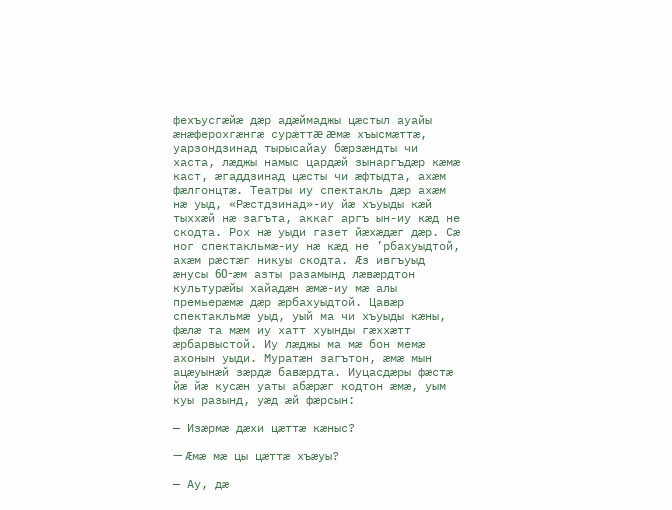фехъусгæйæ дæр адæймаджы цæстыл ауайы æнæферохгæнгæ сурæттæ æмæ хъысмæттæ, уарзондзинад тырысайау бæрзæндты чи хаста, лæджы намыс цардæй зынаргъдæр кæмæ каст, æгаддзинад цæсты чи æфтыдта, ахæм фæлгонцтæ. Театры иу спектакль дæр ахæм нæ уыд, «Рæстдзинад»-иу йæ хъуыды кæй тыххæй нæ загъта, аккаг аргъ ын-иу кæд не скодта. Рох нæ уыди газет йæхæдæг дæр. Сæ ног спектакльмæ-иу нæ кæд не ’рбахуыдтой, ахæм рæстæг никуы скодта. Æз ивгъуыд æнусы 60-æм азты разамынд лæвæрдтон культурæйы хайадæн æмæ-иу мæ алы премьерæмæ дæр æрбахуыдтой. Цавæр спектакльмæ уыд, уый ма чи хъуыды кæны, фæлæ та мæм иу хатт хуынды гæххæтт æрбарвыстой. Иу лæджы ма мæ бон мемæ ахонын уыди. Муратæн загътон, æмæ мын ацæуынæй зæрдæ бавæрдта. Иуцасдæры фæстæ йæ йæ кусæн уаты абæрæг кодтон æмæ, уым куы разынд, уæд æй фæрсын:

— Изæрмæ дæхи цæттæ кæныс?

— Æмæ мæ цы цæттæ хъæуы?

— Ау, дæ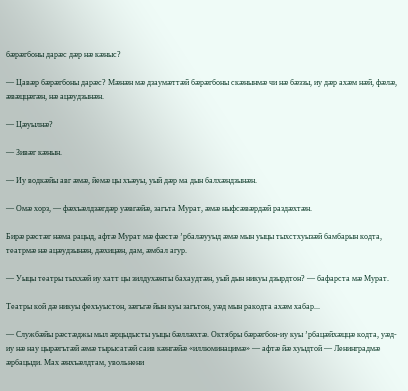бæрæгбоны дарæс дæр нæ кæныс?

— Цавæр бæрæгбоны дарæс? Мæнæн мæ дзаумæттæй бæрæгбоны скæнынмæ чи нæ бæззы, иу дæр ахæм нæй, фæлæ, æвæццæгæн, нæ ацæудзынæн.

— Цæуылнæ?

— Зивæг кæнын.

— Иу водкæйы авг æмæ, йемæ цы хъæуы, уый дæр ма дын балхæндзынæн.

— Омæ хорз, — фæхъæлдзæгдæр уæвгæйæ, загъта Мурат, æмæ ныфсæвæрдæй раздæхтæн.

Бирæ рæстæг нæма рацыд, афтæ Мурат мæ фæстæ ’рбалæууыд æмæ мын уыцы тыхстхуызæй бамбарын кодта, театрмæ нæ ацæудзынæн, дæхицæн, дам, æмбал агур.

— Уыцы театры тыххæй иу хатт цы зилдухæнты бахаудтæн, уый дын никуы дзырдтон? — бафарста мæ Мурат.

Театры кой дæ никуы фехъуыстон, зæгъгæ йын куы загътон, уæд мын ракодта ахæм хабар...

— Службæйы рæстæджы мыл æрцыдысты уыцы бæллæхтæ. Октябры бæрæгбон-иу куы ’рбацæйхæццæ кодта, уæд-иу нæ нау цырæгътæй æмæ тырысатæй саив кæнгæйæ «иллюминацимæ» — афтæ йæ хуыдтой — Ленинградмæ æрбацыди. Мах æнхъæлдтам, увольнени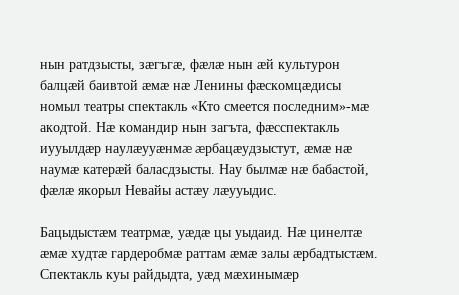нын ратдзысты, зæгъгæ, фæлæ нын æй культурон балцæй баивтой æмæ нæ Ленины фæскомцæдисы номыл театры спектакль «Кто смеется последним»-мæ акодтой. Нæ командир нын загъта, фæсспектакль иууылдæр наулæууæнмæ æрбацæудзыстут, æмæ нæ наумæ катерæй баласдзысты. Нау былмæ нæ бабастой, фæлæ якорыл Невайы астæу лæууыдис.

Бацыдыстæм театрмæ, уæдæ цы уыдаид. Нæ цинелтæ æмæ худтæ гардеробмæ раттам æмæ залы æрбадтыстæм. Спектакль куы райдыдта, уæд мæхинымæр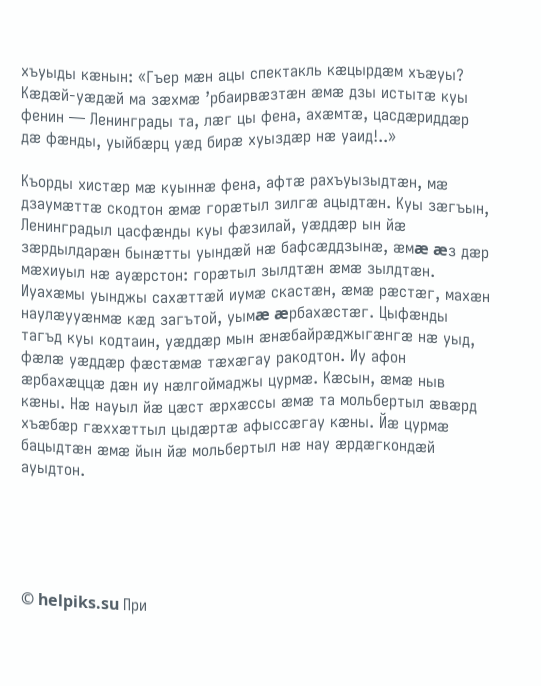хъуыды кæнын: «Гъер мæн ацы спектакль кæцырдæм хъæуы? Кæдæй-уæдæй ма зæхмæ ’рбаирвæзтæн æмæ дзы истытæ куы фенин — Ленинграды та, лæг цы фена, ахæмтæ, цасдæриддæр дæ фæнды, уыйбæрц уæд бирæ хуыздæр нæ уаид!..»

Къорды хистæр мæ куыннæ фена, афтæ рахъуызыдтæн, мæ дзаумæттæ скодтон æмæ горæтыл зилгæ ацыдтæн. Куы зæгъын, Ленинградыл цасфæнды куы фæзилай, уæддæр ын йæ зæрдылдарæн бынæтты уындæй нæ бафсæддзынæ, æмæ æз дæр мæхиуыл нæ ауæрстон: горæтыл зылдтæн æмæ зылдтæн. Иуахæмы уынджы сахæттæй иумæ скастæн, æмæ рæстæг, махæн наулæууæнмæ кæд загътой, уымæ æрбахæстæг. Цыфæнды тагъд куы кодтаин, уæддæр мын æнæбайрæджыгæнгæ нæ уыд, фæлæ уæддæр фæстæмæ тæхæгау ракодтон. Иу афон æрбахæццæ дæн иу нæлгоймаджы цурмæ. Кæсын, æмæ ныв кæны. Нæ науыл йæ цæст æрхæссы æмæ та мольбертыл æвæрд хъæбæр гæххæттыл цыдæртæ афыссæгау кæны. Йæ цурмæ бацыдтæн æмæ йын йæ мольбертыл нæ нау æрдæгкондæй ауыдтон.





© helpiks.su При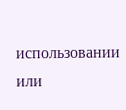использовании или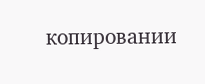копировании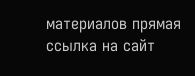материалов прямая ссылка на сайт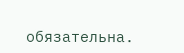обязательна.